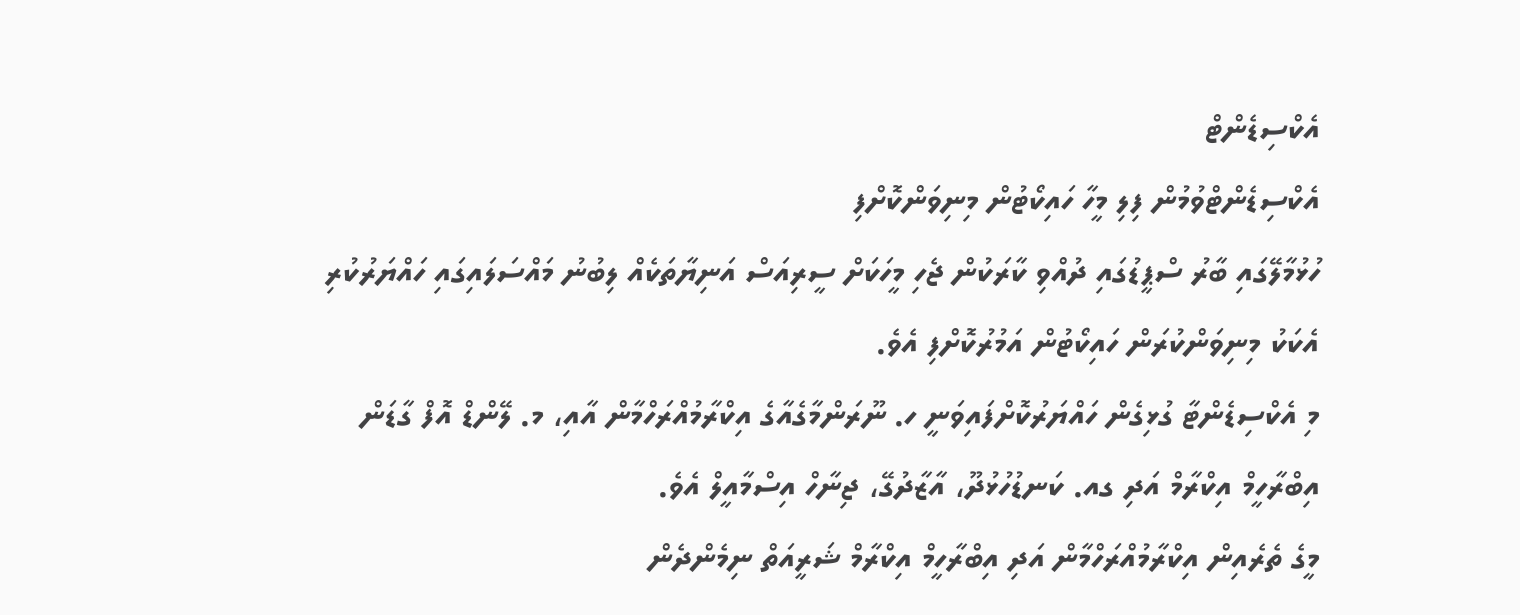އެކްސިޑެންޓް
އެކްސިޑެންޓްވުމުން ފިލި މީހާ ހައިކޯޓުން މިނިވަންކޮށްފި
ހުޅުމާލޭގައި ބާރު ސްޕީޑުގައި ދުއްވި ކާރަކުން ޖެހި މީހަކަށް ސީރިއަސް އަނިޔާތަކެއް ލިބުނު މައްސަލައިގައި ހައްޔަރުކުރި އެކަކު މިނިވަންކުރަން ހައިކޯޓުން އަމުރުކޮށްފި އެވެ.
މި އެކްސިޑެންޓާ ގުޅިގެން ހައްޔަރުކޮށްފައިވަނީ ހ. ނޫރަންމާގެއާގެ އިކްރާމުއްރަހްމާން އާއި، މ. ލޭންޑް އޮފް ގާޑަން އިބްރާހީމް އިކްރާމް އަދި ގއ. ކަނޑުހުޅުދޫ، އާޒާދުގޭ، ޖިނާހް އިސްމާއީލް އެވެ.
މީގެ ތެރެއިން އިކްރާމުއްރަހްމާން އަދި އިބްރާހީމް އިކްރާމް ޝަރީއަތް ނިމެންދެން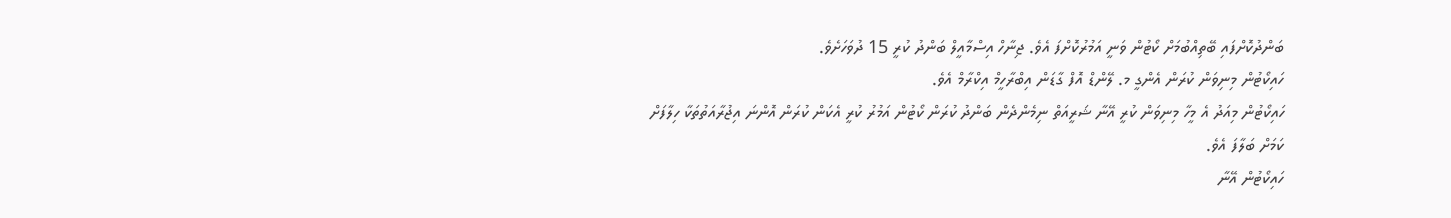ބަންދުކޮށްފައި ބޭތިއްބުމަށް ކޯޓުން ވަނީ އަމުރުކޮށްފަ އެވެ. ޖިނާހް އިސްމާއީލް ބަންދު ކުރީ 15 ދުވަހަށެވެ.
ހައިކޯޓުން މިނިވަން ކުރަން އެންގީ މ. ލޭންޑް އޮފް ގާޑަން އިބްރާހީމް އިކްރާމް އެވެ.
ހައިކޯޓުން މިއަދު އެ މީހާ މިނިވަން ކުރީ އޭނާ ޝަރީއަތް ނިމެންދެން ބަންދު ކުރަން ކޯޓުން އަމުރު ކުރީ އެކަން ކުރަން އޮންނަ އިޖުރާއަތުތަކާ ހިލާފަށް ކަމަށް ބަލާފަ އެވެ.
ހައިކޯޓުން އޭނާ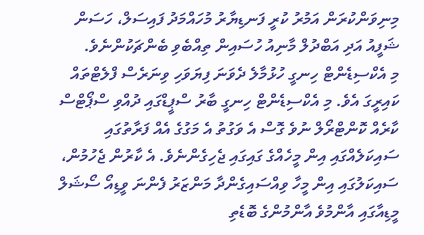މިނިވަންކުރަން އަމުރު ކުރީ ފަނޑިޔާރު މުހައްމަދު ފައިސަލް، ހަސަން ޝަފީއު އަދި އަބްދުލް މާނިއު ހުސައިން ތިއްބެވި ބެންޗަކުންނެވެ.
މި އެކްސިޑެންޓް ހިނގީ ހުޅުމާލެ ދެވަނަ ފިޔަވަހި ވިނަރެސް ފްލެޓްތައް ކައިރީގަ އެވެ. މި އެކްސިޑެންޓް ހިނގީ ބާރު ސްޕީޑްގައި ދުއްވި ސްޕޯޓްސް ކާރެއް ކޮންޓްރޯލް ނުވެ ގޮސް އެ ވަގުތު އެ މަގުގެ އެއް ފަރާތުގައި ސައިކަލެއްގައި އިން މީހެއްގެ ގައިގައި ޖެހިގެންނެވެ. އެ ކާރުން ޖެހުމުން، ސައިކަލުގައި އިން މީހާ ވިއްސައިގެންދާ މަންޒަރު ފެންނަ ވީޑިއޯ ސޯޝަލް މީޑިއާގައި އާންމުވެ އާންމުންގެ ބޮޑެތި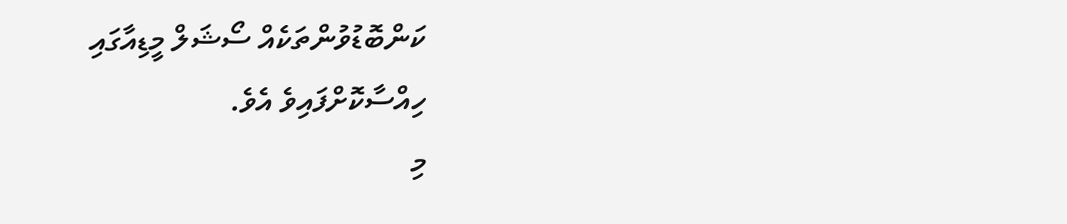ކަންބޮޑުވުންތަކެއް ސޯޝަލް މީޑިއާގައި ހިއްސާކޮށްފައިވެ އެވެ.
މި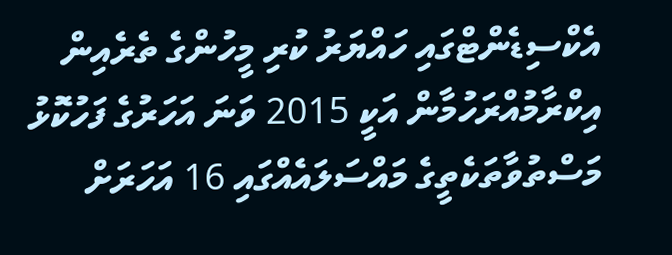އެކްސިޑެންޓްގައި ހައްޔަރު ކުރި މީހުންގެ ތެރެއިން އިކްރާމުއްރަހުމާން އަކީ 2015 ވަނަ އަހަރުގެ ފަހުކޮޅު މަސްތުވާތަކެތީގެ މައްސަލައެއްގައި 16 އަހަރަށް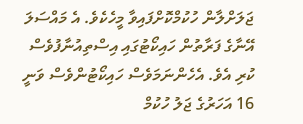ޖަލަށްލާން ހުކުމްކޮށްފައިވާ މީހެކެވެ. އެ މައްސަލަ އޭނާގެ ފަރާތުން ހައިކޯޓުގައި އިސްތިއުނާފުވެސް ކުރި އެވެ. އެހެންނަމަވެސް ހައިކޯޓުންވެސް ވަނީ 16 އަހަރުގެ ޖަލު ހުކުމް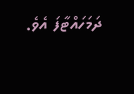ދަމަހައްޓާފަ އެވެ.